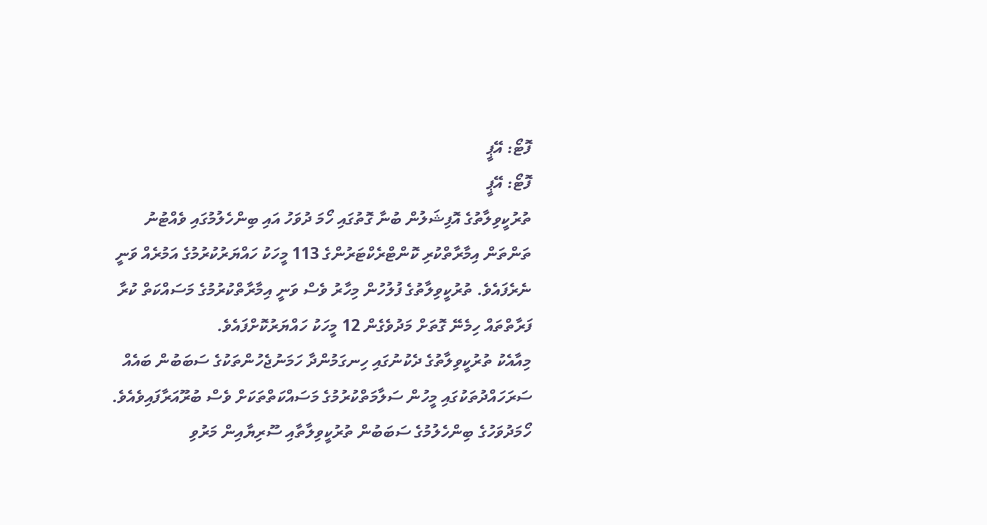ފޮޓޯ: އޭޕީ
ފޮޓޯ: އޭޕީ
ތުރުކީވިލާތުގެ އޮފިޝަލުން ބުނާ ގޮތުގައި ހޯމަ ދުވަހު އައި ބިންހެލުމުގައި ވެއްޓުނު ތަންތަން އިމާރާތްކުރި ކޮންޓްރެކްޓަރުންގެ 113 މީހަކު ހައްޔަރުކުރުމުގެ އަމުރެއް ވަނީ ނެރެފައެވެ. ތުރުކީވިލާތުގެ ފުލުހުން މިހާރު ވެސް ވަނީ އިމާރާތްކުރުމުގެ މަސައްކަތް ކުރާ ފަރާތްތައް ހިމެނޭ ގޮތަށް މަދުވެގެން 12 މީހަކު ހައްޔަރުކޮށްފައެވެ.
މިއާއެކު ތުރުކީވިލާތުގެ ދެކުނުގައި ހިނގަމުންދާ ހަމަނުޖެހުންތަކުގެ ސަބަބުން ބައެއް ސަރަހައްދުތަކުގައި މީހުން ސަލާމަތްކުރުމުގެ މަސައްކަތްތަކަށް ވެސް ބުރޫއަރާފައިވެއެވެ. ހޯމަދުވަހުގެ ބިންހެލުމުގެ ސަބަބުން ތުރުކީވިލާތާއި ސޫރިޔާއިން މަރުވި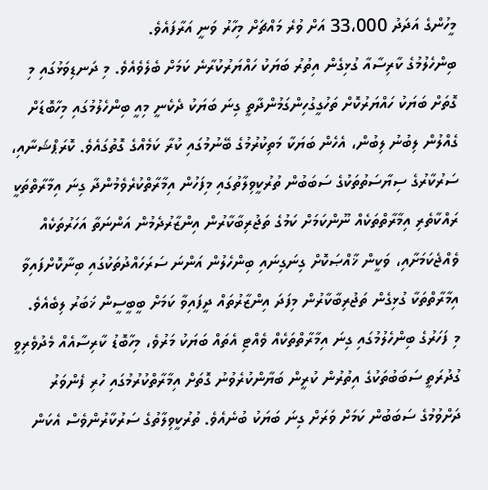މީހުންގެ އަދަދު 33،000 އަށް ވުރެ މައްޗަށް މިހާރު ވަނީ އަރާފައެވެ.
ބިންހެލުމުގެ ކާރިސާއާ ގުޅިގެން އިތުރު ބަޔަކު ހައްޔަރުކުރާނެ ކަމަށް ބެލެވެއެވެ. މި ދަނޑިވަޅުގައި މި ގޮތަށް ބަޔަކު ހައްޔަރުކޮށް ތަހުގީގުހިންގަމުންދާތީ ގިނަ ބަޔަކު ދެކެނީ މިއީ ބިންހެލުމުގައި މިހާބޮޑަށް ގެއްލުން ލިބުނު ލިބުން، އެހެން ބަޔަކާ މަތިކުރުމުގެ ބޭނުމުގައި ކުރާ ކަމެއްގެ ގޮތުގައެވެ. ކޮރަޕްޝަނާއި، ސަރުކާރުގެ ސިޔާސަތުތަކުގެ ސަބަބުން ތުރުކީވިލާތުގައި މިފަހުން އިމާރާތްކުރެވެމުންދާ ގިނަ އިމާރާތްތަކީ ރައްކާތެރި އިމާރާތްތަކެއް ނޫންކަމަށް ކަމުގެ ތަޖުރިބާކާރުން އިންޒާރުދެމުން އަންނަތާ އަހަރުތަކެއް ވެއްޖެކަމަށާއި، ވަކީން ޚާއްޞަކޮށް ގިނަގިނައި ބިންހެލުން އަންނަ ސަރަހައްދުތަކުގައި ބިނާކޮށްފައިވާ އިމާރާތްތަކާ ގުޅިގެން ތަޖުރިބާކާރުން މިފަދަ އިންޒާރުތައް ދީފައިވާ ކަމަށް ބީބީސީން ޚަބަރު ލިބެއެވެ.
މި ފަހަރުގެ ބިންހެލުމުގައި ގިނަ އިމާރާތްތަކެއް ވެއްޓި އެތައް ބަޔަކު މަރުވެ، މިހާބޮޑު ކާރިސާއެއް މެދުވެރިވީ ގުދުރަތީ ސަބަބުތަކުގެ އިތުރުން ކުރީން ބަޔާންކުރެވުނު ގޮތަށް އިމާރާތްކުރުމުގައި ހުރި ފެންވަރު ދަށްވުމުގެ ސަބަބުން ކަމަށް ވަރަށް ގިނަ ބަޔަކު ބުނެއެވެ. ތުރުކީވިލާތުގެ ސަރުކާރުންވެސް އެކަން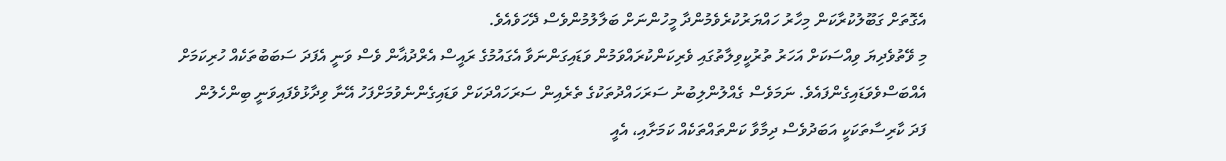އެގޮތަށް ގަބޫލުކުރާކަން މިހާރު ހައްޔަރުކުރެވެމުންދާ މީހުންނަށް ބަލާލުމުންވެސް ދޭހަވެއެވެ.
މި ވޭތުވެދިޔަ ވިއްސަކަށް އަހަރު ތުރުކީވިލާތުގައި ވެރިކަންކުރައްވަމުން ވަޑައިގަންނަވާ އެގައުމުގެ ރައީސް އެރްދުޣާން ވެސް ވަނީ އެފަދަ ސަބަބުތަކެއް ހުރިކަމަށް އެއްބަސްވެވަޑައިގެންފައެވެ. ނަމަވެސް ގެއްލުންލިބުނު ސަރަހައްދުތަކުގެ ތެރެއިން ސަރަހައްދަކަށް ވަޑައިގެންނެވުމަށްފަހު އޭނާ ވިދާޅުވެފައިވަނީ ބިންހެލުން ފަދަ ކާރިސާތަކަކީ އަބަދުވެސް ދިމާވާ ކަންތައްތަކެއް ކަމަށާއި، އެއީ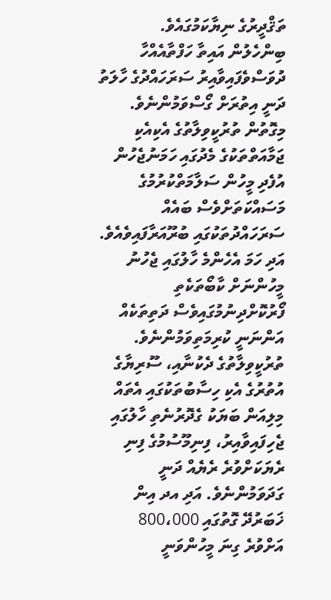ތަޤްދީރުގެ ނިޔާކަމުގައެވެ.
ބިންހެލުން އައިތާ ހަފްތާއެއްހާ ދުވަސްވެފައިވާއިރު ސަރަހައްދުގެ ހާލަތު ދަނީ އިތުރަށް ގޯސްވަމުންނެވެ. މިގޮތުން ތުރުކީވިލާތުގެ އެކިއެކި ޖަމާއަތްތަކުގެ މެދުގައި ހަމަނުޖެހުން އުފެދި މީހުން ސަލާމަތްކުރުމުގެ މަސައްކަތަށްވެސް ބައެއް ސަރަހައްދުތަކުގައި ބުރޫއަރާފައިވެއެވެ. އަދި ހަމަ އެހެންމެ ހާލުގައި ޖެހުނު މީހުންނަށް ކާބޯތަކެތި ފޯރުކޮށްދިނުމުގައިވެސް ދަތިތަކެއް އަންނަނީ ކުރިމަތިވަމުންނެވެ.
ތުރުކީވިލާތުގެ ދެކުނާއި، ސޫރިޔާގެ އުތުރުގެ އެކި ހިސާބުތަކުގައި އެތައް މިލިއަން ބަޔަކު ގެދޮރުނެތި ހާލުގައި ޖެހިފައިވާއިރު، ފިނިމޫސުމުގެ ފިނި ރެޔަކަށްވުރެ ރެޔެއް ދަނީ ގަދަވަމުންނެވެ. އަދި އދ އިން ޚަބަރުދޭ ގޮތުގައި 800،000 އަށްވުރެ ގިނަ މީހުންވަނީ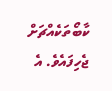ކާބޯތަކެއްޗަށް ޖެހިފައެވެ. އެ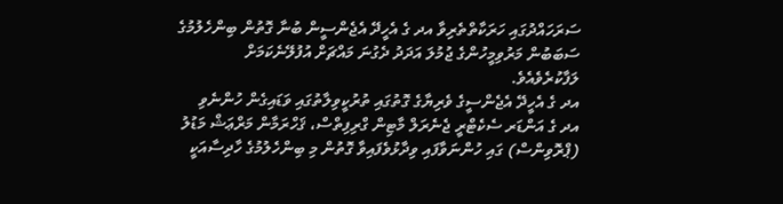ސަރަހައްދުގައި ހަރަކާތްތެރިވާ އދ ގެ އެހީދޭ އެޖެންސީން ބުނާ ގޮތުން ބިންހެލުމުގެ ސަބަބުން މަރުވިމީހުންގެ ޖުމުލަ އަދަދު ދެގުނަ މައްޗަށް އުފުލޭނެކަމަށް ލަފާކުރެވެއެވެ.
އދ ގެ އެހީދޭ އެޖެންސީގެ ވެރިޔާގެ ގޮތުގައި ތުރުކީވިލާތުގައި ވަޑައިގެން ހުންނެވި އދ ގެ އަންޑަރ ސެކެޓްރީ ޖެނެރަލް މާޓިން ގްރިފިތްސް، ޤަހްރަމާން މަރްޢަޝް މަޑުލު (ޕްރޮވިންސް) ގައި ހުންނަވާފައި ވިދާޅުވެފައިވާ ގޮތުން މި ބިންހެލުމުގެ ހާދިސާއަކީ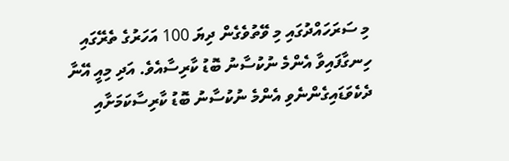މި ސަރަހައްދުގައި މި ވޭތުވެގެން ދިޔަ 100 އަހަރުގެ ތެރޭގައި ހިނގާފައިވާ އެންމެ ނުކުސާނު ބޮޑު ކާރިސާއެވެ. އަދި މިއީ އޭނާ ދެކެވަޑައިގެންނެވި އެންމެ ނުކުސާނު ބޮޑު ކާރިސާކަމަށާއި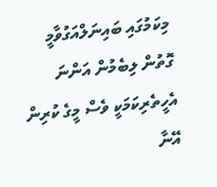މިކަމުގައި ބައިނަލްއަގުވާމީ ގޮތުން ލިބެމުން އަންނަ އެހީތެރިކަމަކީ ވެސް މީގެ ކުރިން އޭނާ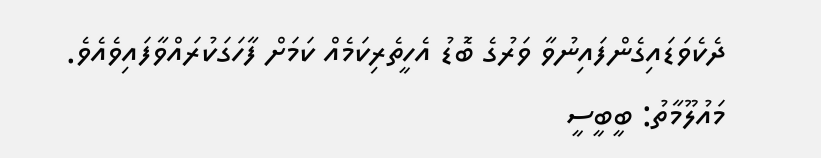ދެކެވަޑައިގެންފައިނުވާ ވަރުގެ ބޮޑު އެހީތެރިކަމެއް ކަމަށް ފާހަގަކުރައްވާފައިވެއެވެ.
މައުލޫމާތު: ބީބީސީ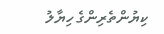ކިޔުންތެރިންގެ ހިޔާލު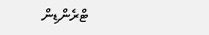ޓްރެންޑިން